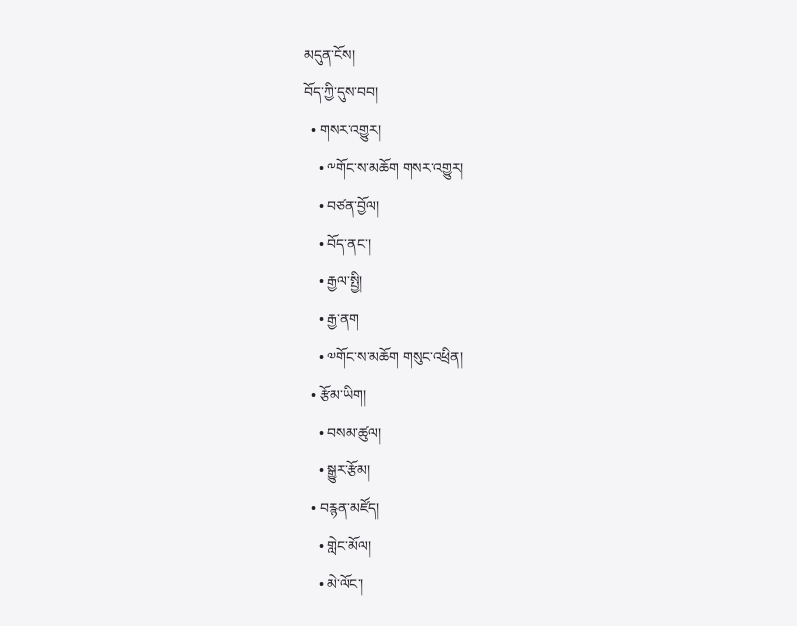མདུན་ངོས།
བོད་ཀྱི་དུས་བབ།
  • གསར་འགྱུར།
    • ༸གོང་ས་མཆོག གསར་འགྱུར།
    • བཙན་བྱོལ།
    • བོད་ནང་།
    • རྒྱལ་སྤྱི།
    • རྒྱ་ནག
    • ༧གོང་ས་མཆོག གསུང་འཕྲིན།
  • རྩོམ་ཡིག།
    • བསམ་ཚུལ།
    • སྒྱུར་རྩོམ།
  • བརྙན་མཛོད།
    • གླེང་མོལ།
    • མེ་ལོང་།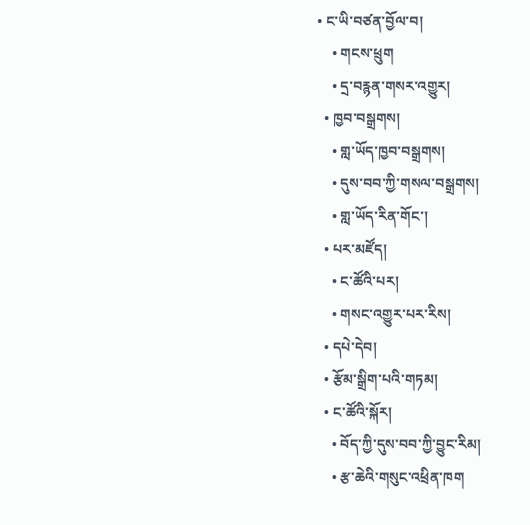• ང་ཡི་བཙན་བྱོལ་བ།
    • གངས་ཕྲུག
    • དྲ་བརྙན་གསར་འགྱུར།
  • ཁྱབ་བསྒྲགས།
    • གླ་ཡོད་ཁྱབ་བསྒྲགས།
    • དུས་བབ་ཀྱི་གསལ་བསྒྲགས།
    • གླ་ཡོད་རིན་གོང་།
  • པར་མཛོད།
    • ང་ཚོའི་པར།
    • གསང་འགྱུར་པར་རིས།
  • དཔེ་དེབ།
  • རྩོམ་སྒྲིག་པའི་གཏམ།
  • ང་ཚོའི་སྐོར།
    • བོད་ཀྱི་དུས་བབ་ཀྱི་བྱུང་རིམ།
    • རྩ་ཆེའི་གསུང་འཕྲིན་ཁག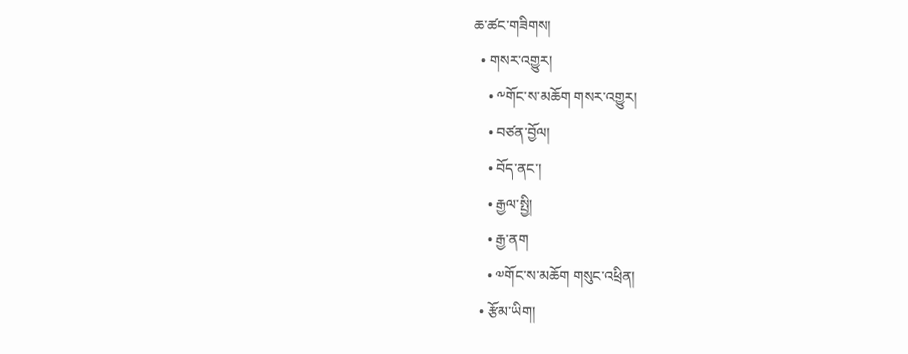ཆ་ཚང་གཟིགས།
  • གསར་འགྱུར།
    • ༸གོང་ས་མཆོག གསར་འགྱུར།
    • བཙན་བྱོལ།
    • བོད་ནང་།
    • རྒྱལ་སྤྱི།
    • རྒྱ་ནག
    • ༧གོང་ས་མཆོག གསུང་འཕྲིན།
  • རྩོམ་ཡིག།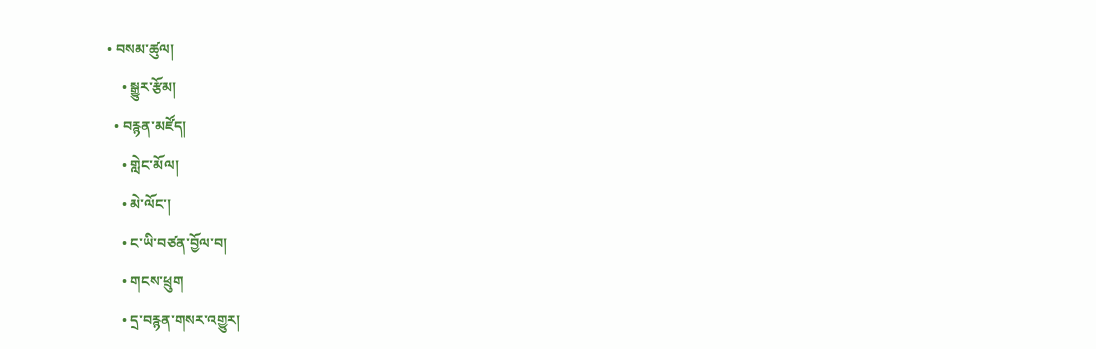• བསམ་ཚུལ།
    • སྒྱུར་རྩོམ།
  • བརྙན་མཛོད།
    • གླེང་མོལ།
    • མེ་ལོང་།
    • ང་ཡི་བཙན་བྱོལ་བ།
    • གངས་ཕྲུག
    • དྲ་བརྙན་གསར་འགྱུར།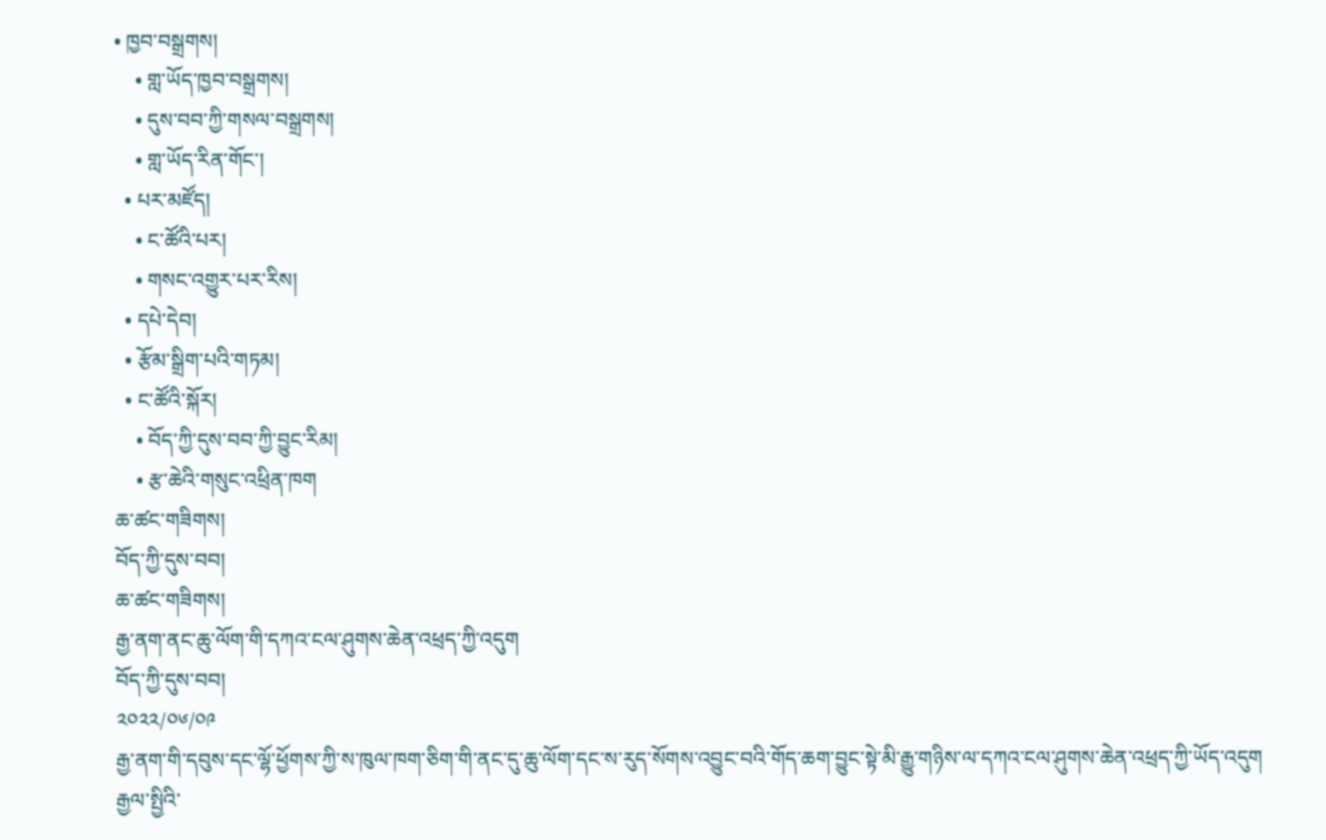• ཁྱབ་བསྒྲགས།
    • གླ་ཡོད་ཁྱབ་བསྒྲགས།
    • དུས་བབ་ཀྱི་གསལ་བསྒྲགས།
    • གླ་ཡོད་རིན་གོང་།
  • པར་མཛོད།
    • ང་ཚོའི་པར།
    • གསང་འགྱུར་པར་རིས།
  • དཔེ་དེབ།
  • རྩོམ་སྒྲིག་པའི་གཏམ།
  • ང་ཚོའི་སྐོར།
    • བོད་ཀྱི་དུས་བབ་ཀྱི་བྱུང་རིམ།
    • རྩ་ཆེའི་གསུང་འཕྲིན་ཁག
ཆ་ཚང་གཟིགས།
བོད་ཀྱི་དུས་བབ།
ཆ་ཚང་གཟིགས།
རྒྱ་ནག་ནང་ཆུ་ལོག་གི་དཀའ་ངལ་ཤུགས་ཆེན་འཕྲད་ཀྱི་འདུག
བོད་ཀྱི་དུས་བབ།
༢༠༢༢/༠༦/༠༩
རྒྱ་ནག་གི་དབུས་དང་ལྷོ་ཕྱོགས་ཀྱི་ས་ཁུལ་ཁག་ཅིག་གི་ནང་དུ་ཆུ་ལོག་དང་ས་རུད་སོགས་འབྱུང་བའི་གོད་ཆག་བྱུང་སྟེ་མི་རྒྱུ་གཉིས་ལ་དཀའ་ངལ་ཤུགས་ཆེན་འཕྲད་ཀྱི་ཡོད་འདུག
རྒྱལ་སྤྱིའི་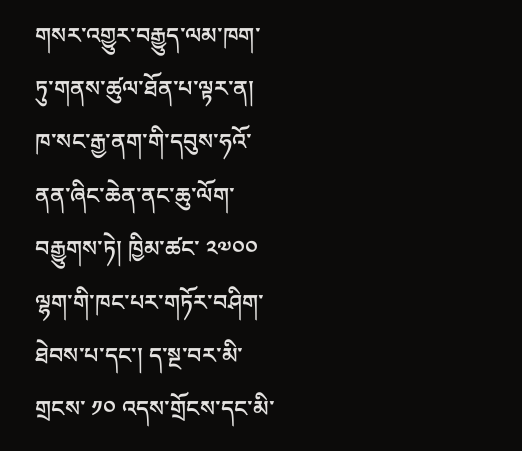གསར་འགྱུར་བརྒྱུད་ལམ་ཁག་ཏུ་གནས་ཚུལ་ཐོན་པ་ལྟར་ན། ཁ་སང་རྒྱ་ནག་གི་དབུས་ཧའོ་ནན་ཞིང་ཆེན་ནང་ཆུ་ལོག་བརྒྱུགས་ཏེ། ཁྱིམ་ཚང་ ༢༧༠༠ ལྷག་གི་ཁང་པར་གཏོར་བཤིག་ཐེབས་པ་དང་། ད་སྔ་བར་མི་གྲངས་ ༡༠ འདས་གྲོངས་དང་མི་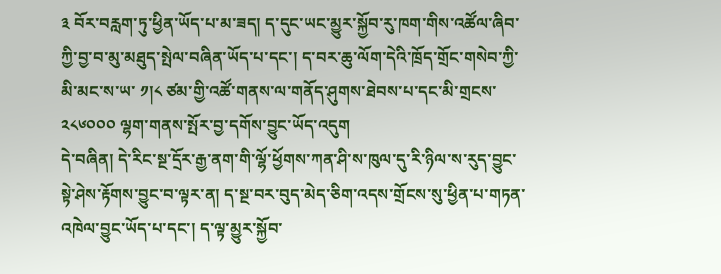༣ བོར་བརླག་ཏུ་ཕྱིན་ཡོད་པ་མ་ཟད། ད་དུང་ཡང་མྱུར་སྐྱོབ་རུ་ཁག་གིས་འཚོལ་ཞིབ་ཀྱི་བྱ་བ་མུ་མཐུད་སྤེལ་བཞིན་ཡོད་པ་དང་། ད་བར་ཆུ་ལོག་དེའི་ཁྲོད་གྲོང་གསེབ་ཀྱི་མི་མང་ས་ཡ་ ༡།༨ ཙམ་གྱི་འཚོ་གནས་ལ་གནོད་ཤུགས་ཐེབས་པ་དང་མི་གྲངས་ ༢༨༦༠༠༠ ལྷག་གནས་སྤོར་བྱ་དགོས་བྱུང་ཡོད་འདུག
དེ་བཞིན། དེ་རིང་སྔ་དྲོར་རྒྱ་ནག་གི་ལྷོ་ཕྱོགས་ཀན་ཤི་ས་ཁུལ་དུ་རི་ཉིལ་ས་རུད་བྱུང་སྟེ་ཤེས་རྟོགས་བྱུང་བ་ལྟར་ན། ད་སྔ་བར་བུད་མེད་ཅིག་འདས་གྲོངས་སུ་ཕྱིན་པ་གཏན་འཁེལ་བྱུང་ཡོད་པ་དང་། ད་ལྟ་མྱུར་སྐྱོབ་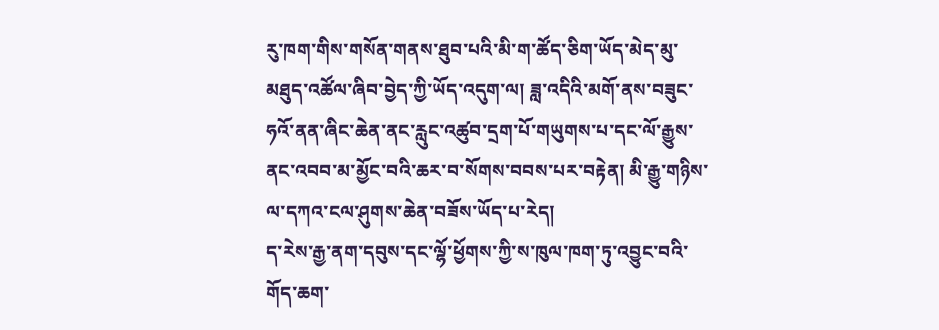རུ་ཁག་གིས་གསོན་གནས་ཐུབ་པའི་མི་ག་ཚོད་ཅིག་ཡོད་མེད་མུ་མཐུད་འཚོལ་ཞིབ་བྱེད་ཀྱི་ཡོད་འདུག་ལ། ཟླ་འདིའི་མགོ་ནས་བཟུང་ཧའོ་ནན་ཞིང་ཆེན་ནང་རླུང་འཚུབ་དྲག་པོ་གཡུགས་པ་དང་ལོ་རྒྱུས་ནང་འབབ་མ་མྱོང་བའི་ཆར་བ་སོགས་བབས་པར་བརྟེན། མི་རྒྱུ་གཉིས་ལ་དཀའ་ངལ་ཤུགས་ཆེན་བཟོས་ཡོད་པ་རེད།
ད་རེས་རྒྱ་ནག་དབུས་དང་ལྷོ་ཕྱོགས་ཀྱི་ས་ཁུལ་ཁག་ཏུ་འབྱུང་བའི་གོད་ཆག་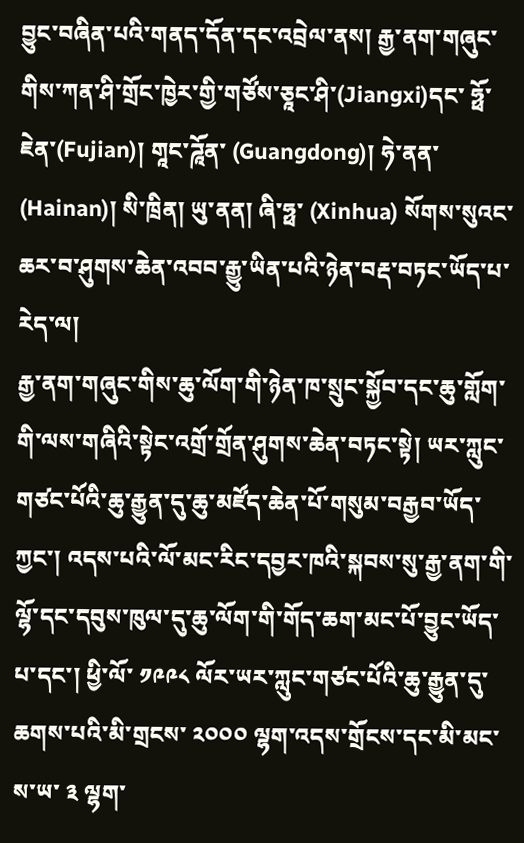བྱུང་བཞིན་པའི་གནད་དོན་དང་འབྲེལ་ནས། རྒྱ་ནག་གཞུང་གིས་ཀན་ཤི་གྲོང་ཁྱེར་གྱི་གཙོས་ཅཱང་ཤི་(Jiangxi)དང་ ཧྥོ་ཇེན་(Fujian)། གཱང་ཌཱོན་ (Guangdong)། ཧེ་ནན་ (Hainan)། སི་ཁྲིན། ཡུ་ནན། ཞི་ཧྥ་ (Xinhua) སོགས་སུའང་ཆར་བ་ཤུགས་ཆེན་འབབ་རྒྱུ་ཡིན་པའི་ཉེན་བརྡ་བཏང་ཡོད་པ་རེད་ལ།
རྒྱ་ནག་གཞུང་གིས་ཆུ་ལོག་གི་ཉེན་ཁ་སྲུང་སྐྱོབ་དང་ཆུ་གློག་གི་ལས་གཞིའི་སྟེང་འགྲོ་གྲོན་ཤུགས་ཆེན་བཏང་སྟེ། ཡར་ཀླུང་གཙང་པོའི་ཆུ་རྒྱུན་དུ་ཆུ་མཛོད་ཆེན་པོ་གསུམ་བརྒྱབ་ཡོད་ཀྱང་། འདས་པའི་ལོ་མང་རིང་དབྱར་ཁའི་སྐབས་སུ་རྒྱ་ནག་གི་ལྷོ་དང་དབུས་ཁུལ་དུ་ཆུ་ལོག་གི་གོད་ཆག་མང་པོ་བྱུང་ཡོད་པ་དང་། ཕྱི་ལོ་ ༡༩༩༨ ལོར་ཡར་ཀླུང་གཙང་པོའི་ཆུ་རྒྱུན་དུ་ཆགས་པའི་མི་གྲངས་ ༢༠༠༠ ལྷག་འདས་གྲོངས་དང་མི་མང་ས་ཡ་ ༣ ལྷག་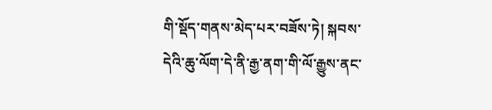གི་སྡོད་གནས་མེད་པར་བཟོས་ཏེ། སྐབས་དེའི་ཆུ་ལོག་དེ་ནི་རྒྱ་ནག་གི་ལོ་རྒྱུས་ནང་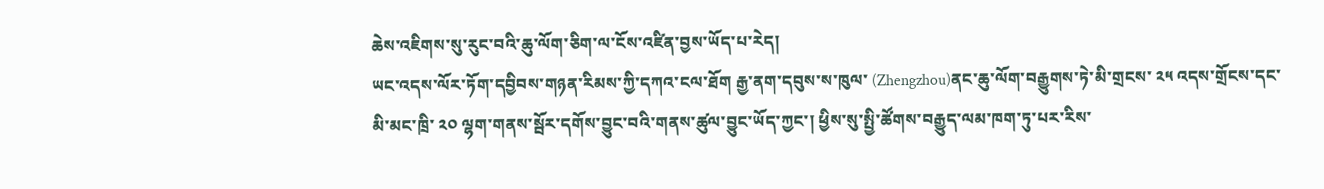ཆེས་འཇིགས་སུ་རུང་བའི་ཆུ་ལོག་ཅིག་ལ་ངོས་འཛིན་བྱས་ཡོད་པ་རེད།
ཡང་འདས་ལོར་ཏོག་དབྱིབས་གཉན་རིམས་ཀྱི་དཀའ་ངལ་ཐོག རྒྱ་ནག་དབུས་ས་ཁུལ་ (Zhengzhou)ནང་ཆུ་ལོག་བརྒྱུགས་ཏེ་མི་གྲངས་ ༢༥ འདས་གྲོངས་དང་མི་མང་ཁྲི་ ༢༠ ལྷག་གནས་སྦོར་དགོས་བྱུང་བའི་གནས་ཚུལ་བྱུང་ཡོད་ཀྱང་། ཕྱིས་སུ་སྤྱི་ཚོགས་བརྒྱུད་ལམ་ཁག་ཏུ་པར་རིས་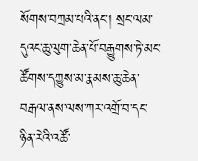སོགས་བཀྲམ་པའི་ནང་། སྲང་ལམ་དུའང་ཆུ་ལུག་ཆེན་པོ་བརྒྱུགས་ཏེ་མང་ཚོགས་དཀྱུས་མ་རྣམས་ཆུ་ཆེན་བརྒལ་ནས་ལས་ཀར་འགྲོ་བ་དང་ཉིན་རེའི་འཚོ་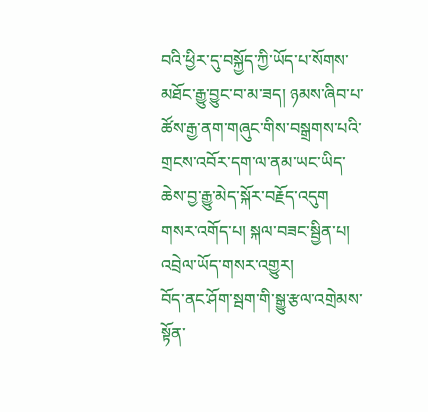བའི་ཕྱིར་དུ་བསྐྱོད་ཀྱི་ཡོད་པ་སོགས་མཐོང་རྒྱུ་བྱུང་བ་མ་ཟད། ཉམས་ཞིབ་པ་ཚོས་རྒྱ་ནག་གཞུང་གིས་བསྒྲགས་པའི་གྲངས་འབོར་དག་ལ་ནམ་ཡང་ཡིད་ཆེས་བྱ་རྒྱུ་མེད་སྐོར་བརྗོད་འདུག
གསར་འགོད་པ། སྐལ་བཟང་སྦྱིན་པ།
འབྲེལ་ཡོད་གསར་འགྱུར།
བོད་ནང་ཤོག་སྦག་གི་སྒྱུ་རྩལ་འགྲེམས་སྟོན་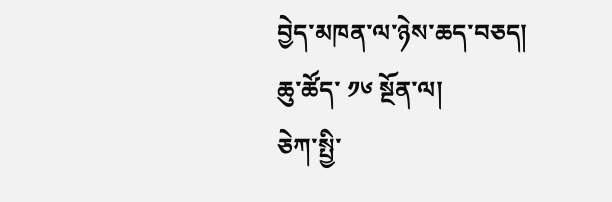བྱེད་མཁན་ལ་ཉེས་ཆད་བཅད།
ཆུ་ཚོད་ ༡༦ སྔོན་ལ།
ཅེཀ་སྤྱི་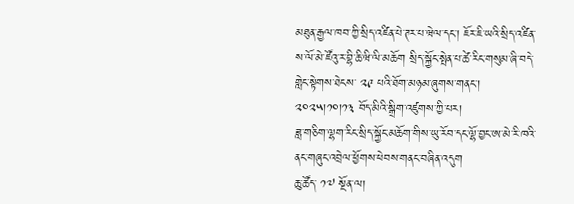མཐུན་རྒྱལ་ཁབ་ཀྱི་སྲིད་འཛིན་པེ་ཊར་པ་ཝེལ་དང་། ཇོར་ཇི་ཡའི་སྲིད་འཛིན་ས་ལོ་མེ་ཛོའུ་ར་བྷི་ཆི་ཝི་ལི་མཆོག སྲིད་སྐྱོང་སྤེན་པ་ཚེ་རིང་གསུམ་ཞི་བདེ་གླེང་སྟེགས་ཐེངས་ ༢༩ པའི་ཐོག་མཉམ་ཞུགས་གནང་། ༢༠༢༥།༡༠།༡༣ བོད་མིའི་སྒྲིག་འཛུགས་ཀྱི་པར།
ཟླ་གཅིག་ལྷག་རིང་སྲིད་སྐྱོང་མཆོག་གིས་ཡུ་རོབ་དང་ལྷོ་བྱང་ཨ་མེ་རི་ཁའི་ནང་གཞུང་འབྲེལ་ཕྱོགས་ཕེབས་གནང་བཞིན་འདུག
ཆུ་ཚོད་ ༡༧ སྔོན་ལ།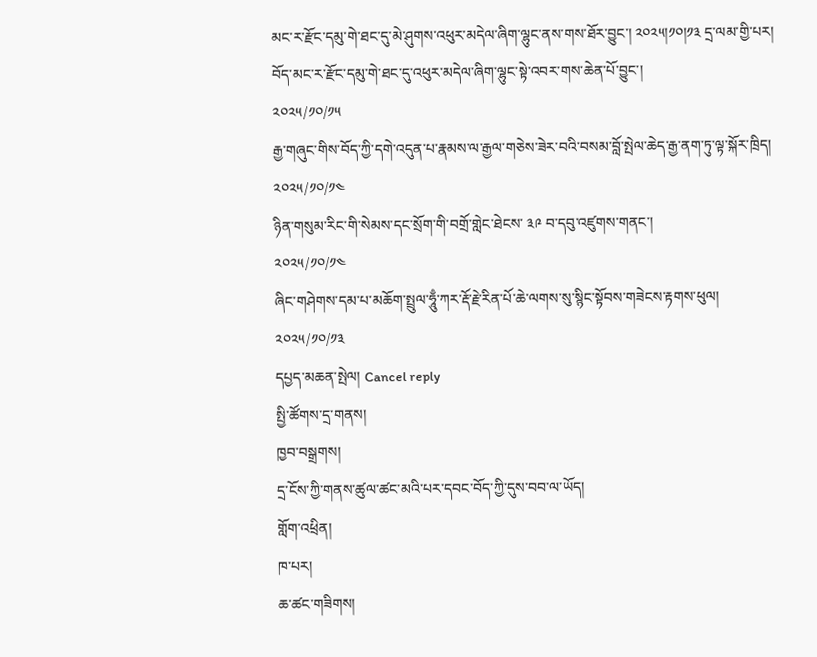མང་ར་རྫོང་དམུ་གེ་ཐང་དུ་མེ་ཤུགས་འཕུར་མདེལ་ཞིག་ལྷུང་ནས་གས་ཐོར་བྱུང་། ༢༠༢༥།༡༠།༡༣ དྲ་ལམ་གྱི་པར།
བོད་མང་ར་རྫོང་དམུ་གེ་ཐང་དུ་འཕུར་མདེལ་ཞིག་ལྷུང་སྟེ་འབར་གས་ཆེན་པོ་བྱུང་།
༢༠༢༥/༡༠/༡༥
རྒྱ་གཞུང་གིས་བོད་ཀྱི་དགེ་འདུན་པ་རྣམས་ལ་རྒྱལ་གཅེས་ཟེར་བའི་བསམ་བློ་སྤེལ་ཆེད་རྒྱ་ནག་ཏུ་ལྟ་སྐོར་ཁྲིད།
༢༠༢༥/༡༠/༡༤
ཉིན་གསུམ་རིང་གི་སེམས་དང་སྲོག་གི་བགྲོ་གླེང་ཐེངས་ ༣༩ བ་དབུ་འཛུགས་གནང་།
༢༠༢༥/༡༠/༡༤
ཞིང་གཤེགས་དམ་པ་མཆོག་སྤྲུལ་ཧཱུྃ་ཀར་རྡོ་རྗེ་རིན་པོ་ཆེ་ལགས་སུ་སྙིང་སྟོབས་གཟེངས་རྟགས་ཕུལ།
༢༠༢༥/༡༠/༡༣
དཔྱད་མཆན་སྤེལ། Cancel reply
སྤྱི་ཚོགས་དྲ་གནས།
ཁྱབ་བསྒྲགས།
དྲ་ངོས་ཀྱི་གནས་ཚུལ་ཚང་མའི་པར་དབང་བོད་ཀྱི་དུས་བབ་ལ་ཡོད།
གློག་འཕྲིན།
ཁ་པར།
ཆ་ཚང་གཟིགས།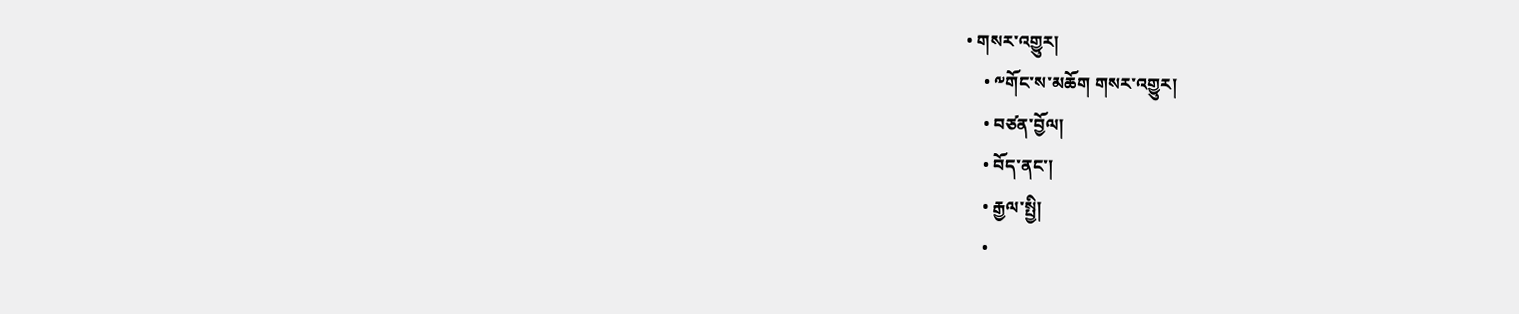• གསར་འགྱུར།
    • ༸གོང་ས་མཆོག གསར་འགྱུར།
    • བཙན་བྱོལ།
    • བོད་ནང་།
    • རྒྱལ་སྤྱི།
    •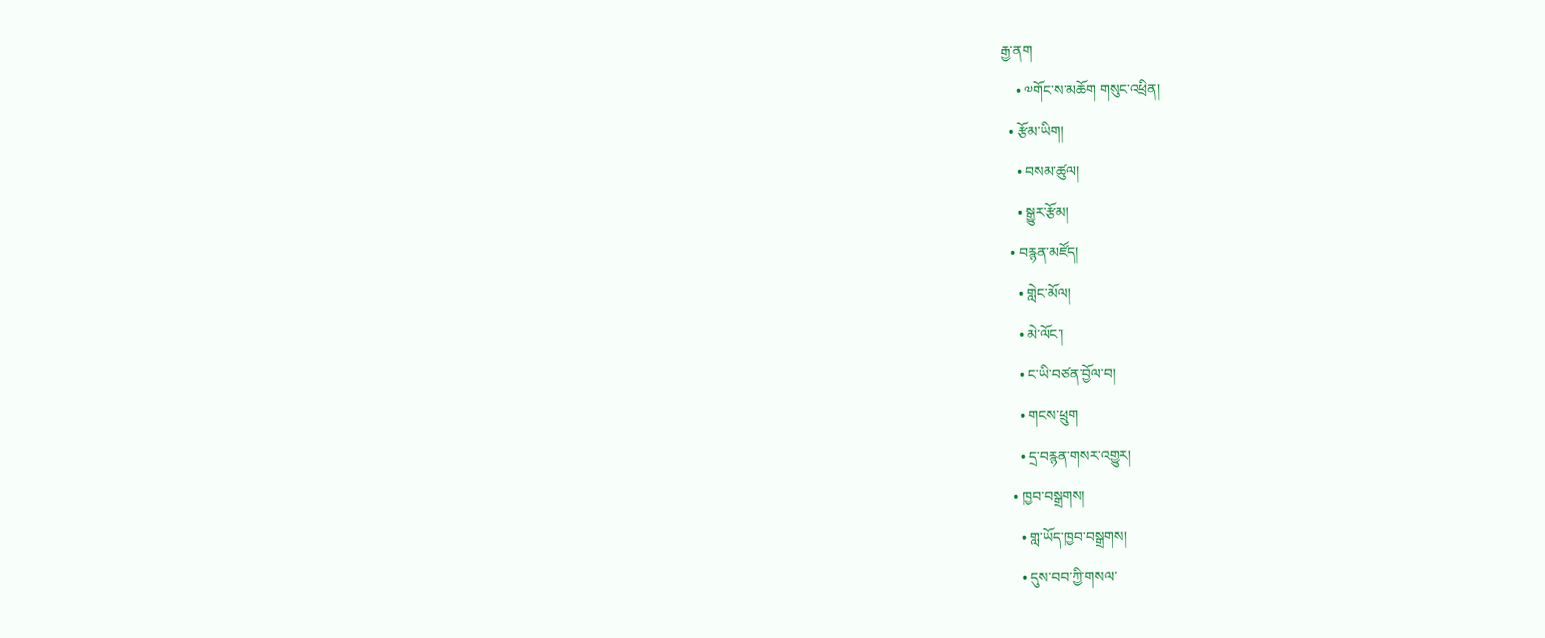རྒྱ་ནག
    • ༧གོང་ས་མཆོག གསུང་འཕྲིན།
  • རྩོམ་ཡིག།
    • བསམ་ཚུལ།
    • སྒྱུར་རྩོམ།
  • བརྙན་མཛོད།
    • གླེང་མོལ།
    • མེ་ལོང་།
    • ང་ཡི་བཙན་བྱོལ་བ།
    • གངས་ཕྲུག
    • དྲ་བརྙན་གསར་འགྱུར།
  • ཁྱབ་བསྒྲགས།
    • གླ་ཡོད་ཁྱབ་བསྒྲགས།
    • དུས་བབ་ཀྱི་གསལ་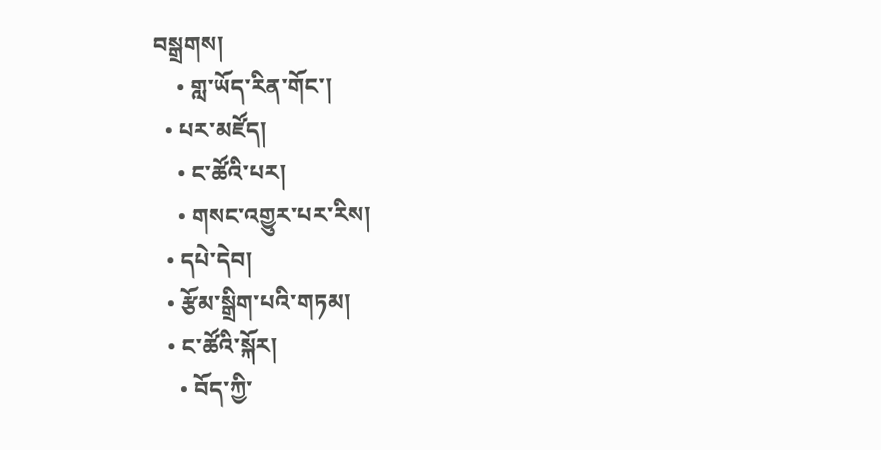བསྒྲགས།
    • གླ་ཡོད་རིན་གོང་།
  • པར་མཛོད།
    • ང་ཚོའི་པར།
    • གསང་འགྱུར་པར་རིས།
  • དཔེ་དེབ།
  • རྩོམ་སྒྲིག་པའི་གཏམ།
  • ང་ཚོའི་སྐོར།
    • བོད་ཀྱི་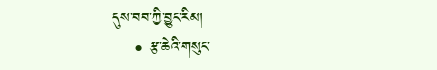དུས་བབ་ཀྱི་བྱུང་རིམ།
    • རྩ་ཆེའི་གསུང་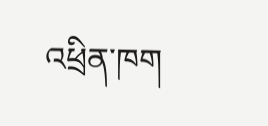འཕྲིན་ཁག